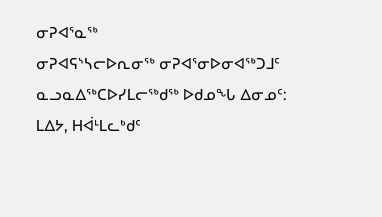ᓂᕈᐊᕐᓇᖅ
ᓂᕈᐊᕋᔅᓴᓕᐅᕆᓂᖅ ᓂᕈᐊᕐᓂᐅᓂᐊᖅᑐᒧᑦ ᓇᓗᓇᐃᖅᑕᐅᓯᒪᓕᖅᑯᖅ ᐅᑯᓄᖓ ᐃᓂᓄᑦ: ᒪᐃᔭ, ᕼᐋᒻᒪᓚᒃᑯᑦ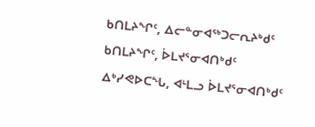ᑲᑎᒪᔨᖏᑦ, ᐃᓕᓐᓂᐊᖅᑐᓕᕆᔨᒃᑯᑦ ᑲᑎᒪᔨᖏᑦ, ᐆᒪᔪᕐᓂᐊᑎᒃᑯᑦ ᐃᒃᓯᕙᐅᑕᖓ, ᐊᒻᒪᓗ ᐆᒪᔪᕐᓂᐊᑎᒃᑯᑦ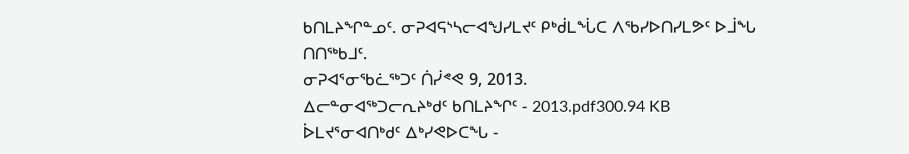ᑲᑎᒪᔨᖏᓐᓄᑦ. ᓂᕈᐊᕋᔅᓴᓕᐊᖑᓯᒪᔪᑦ ᑭᒃᑰᒪᖔᑕ ᐱᖃᓯᐅᑎᓯᒪᕗᑦ ᐅᒨᖓ ᑎᑎᖅᑲᒧᑦ.
ᓂᕈᐊᕐᓂᖃᓛᖅᑐᑦ ᑏᓰᕝᕙ 9, 2013.
ᐃᓕᓐᓂᐊᖅᑐᓕᕆᔨᒃᑯᑦ ᑲᑎᒪᔨᖏᑦ - 2013.pdf300.94 KB
ᐆᒪᔪᕐᓂᐊᑎᒃᑯᑦ ᐃᒃᓯᕙᐅᑕᖓ -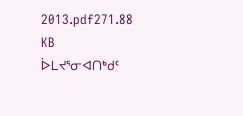2013.pdf271.88 KB
ᐆᒪᔪᕐᓂᐊᑎᒃᑯᑦ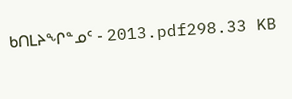ᑲᑎᒪᔨᖏᓐᓄᑦ - 2013.pdf298.33 KB